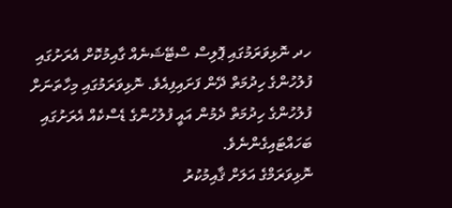ހދ ނޮޅިވަރަމުގައި ޕޮލިސް ސްޓޭޝަނެއް ގާއިމުކޮށް އެރަށުގައި ފުލުހުންގެ ހިދުމަތް ދޭން ފަށައިފިއެވެ. ނޮޅިވަރަމުގައި މިހާތަނަށް ފުލުހުންގެ ހިދުމަތް ދެމުން އައީ ފުލުހުންގެ ޑެސްކެއް އެރަށުގައި ބަހައްޓައިގެންނެވެ.
ނޮޅިވަރަމްގެ އަލަށް ޤާއިމުކުރު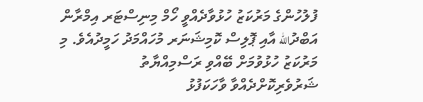ފުލުހުންގެ މަރުކަޒު ހުޅުވާދެއްވީ ހޯމް މިނިސްޓަރ އިމްރާން އަބްދުالله އާއި ޕޮލިސް ކޮމިޝަނަރ މުހައްމަދު ހަމީދުއެވެ. މި މަރުކަޒު ހުޅުވުމަށް ބޭއްވި ރަސްމިއްޔާތު ޝަރުވެރިކޮށްދެއްވާ ވާހަކަފުޅު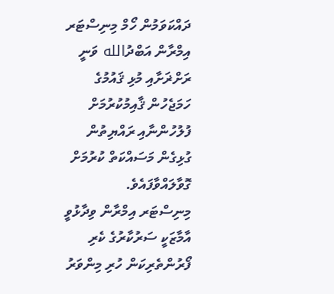ދައްކަވަމުން ހޯމް މިނިސްޓަރ އިމްރާން އަބްދުالله ވަނީ ރަށްޜަށާއި މުޅި ޤައުމުގެ ހަމަޖެހުން ޤާއިމުކުރުމަށް ފުލުހުންނާއި ރައްޔިތުން ގުޅިގެން މަސައްކަތް ކުރުމަށް ގޮވާލައްވާފައެވެ.
މިނިސްޓަރ އިމްރާން ވިދާޅުވީ އާމާޒަކީ ސަރުކާރުގެ ކެރި ފޯރުންތެރިކަން ހުރި މިންވަރު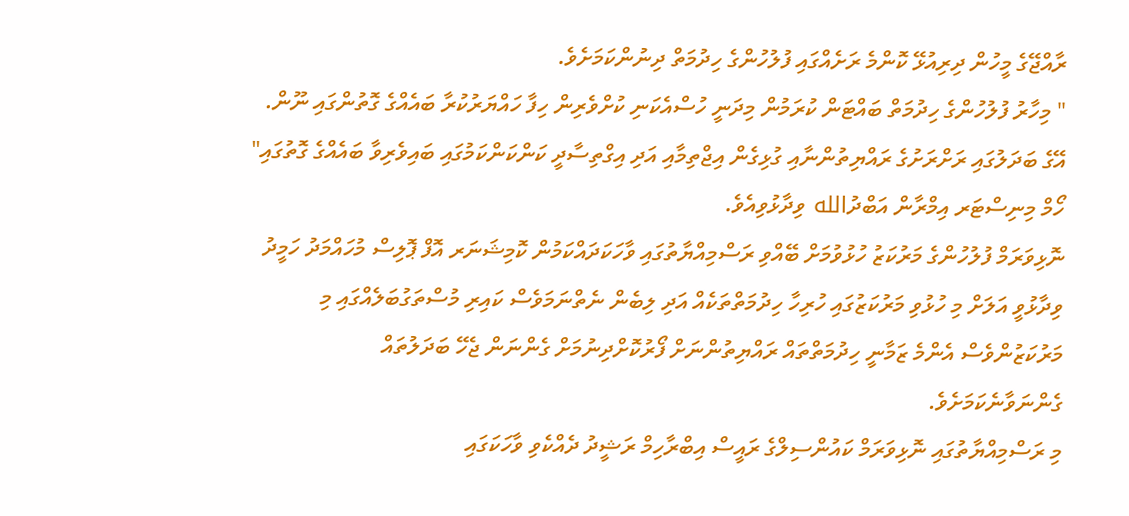ރާއްޖޭގެ މީހުން ދިރިއުޅޭ ކޮންމެ ރަށެއްގައި ފުލުހުންގެ ހިދުމަތް ދިނުންކަމަށެވެ.
" މިހާރު ފުލުހުންގެ ހިދުމަތް ބައްޓަން ކުރަމުން މިދަނީ ހުސްއެކަނި ކުށްވެރިން ހިފާ ހައްޔަރުކުރާ ބައެއްގެ ގޮތުންގައި ނޫން. އޭގެ ބަދަލުގައި ރަށްރަށުގެ ރައްޔިތުންނާއި ގުޅިގެން އިޖްތިމާއި އަދި އިގްތިސާދީ ކަންކަންކަމުގައި ބައިވެރިވާ ބައެއްގެ ގޮތުގައި" ހޯމް މިނިސްޓަރ އިމްރާން އަބްދުالله ވިދާޅުވިއެވެ.
ނޮޅިވަރަމް ފުލުހުންގެ މަރުކަޒު ހުޅުވުމަށް ބޭއްވި ރަސްމިއްޔާތުގައި ވާހަކަދައްކަމުން ކޮމިޝަނަރ އޮފް ޕޮލިސް މުހައްމަދު ހަމީދު ވިދާޅުވީ އަލަށް މި ހުޅުވި މަރުކަޒުގައި ހުރިހާ ހިދުމަތްތަކެއް އަދި ލިބެން ނެތްނަމަވެސް ކައިރި މުސްތަގުބަލެއްގައި މި މަރުކަޒުންވެސް އެންމެ ޒަމާނީ ހިދުމަތްތައް ރައްޔިތުންނަށް ފޯރުކޮށްދިނުމަށް ގެންނަން ޖެހޭ ބަދަލުތައް ގެންނަވާނެކަމަށެވެ.
މި ރަސްމިއްޔާތުގައި ނޮޅިވަރަމް ކައުންސިލްގެ ރައީސް އިބްރާހިމް ރަޝީދު ދެއްކެވި ވާހަކަގައި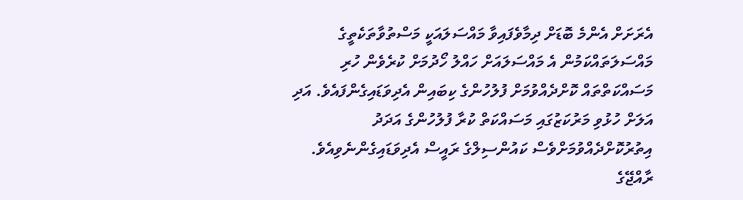އެރަށަށް އެންމެ ބޮޑަށް ދިމާވެފައިވާ މައްސަލައަކީ މަސްތުވާތަކެތީގެ މައްސަލަތައްކަމުން އެ މައްސަލައަށް ހައްލު ހޯދުމަށް ކުރެވެން ހުރި މަސައްކަތްތައް ކޮށްދެއްވުމަށް ފުލުހުންގެ ކިބައިން އެދިވަޑައިގެންފައެވެ. އަދި އަލަށް ހުޅުވި މަރުކަޒުގައި މަސައްކަތް ކުރާ ފުލުހުންގެ އަދަދު އިތުރުކޮށްދެއްވުމަށްވެސް ކައުންސިލްގެ ރައީސް އެދިވަޑައިގެންނެވިއެވެ.
ރާއްޖޭގެ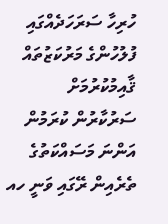ހުރިހާ ސަރަހަދެއްގައި ފުލުހުންގެ މަރުކަޒުތައް ޤާއިމުކުރުމަށް ސަރުކާރުން ކުރަމުން އަންނަ މަސައްކަތުގެ ތެރެއިން ރޭގައި ވަނީ ހއ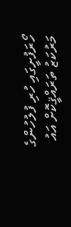ހޯރަފުށީގައި ހުރި ފުލުހުންގެ މަރުކަޒު ތަރައްޤީކޮށް އައު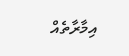އިމާރާތެއް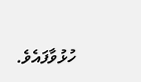ހުޅުވާފައެވެ.